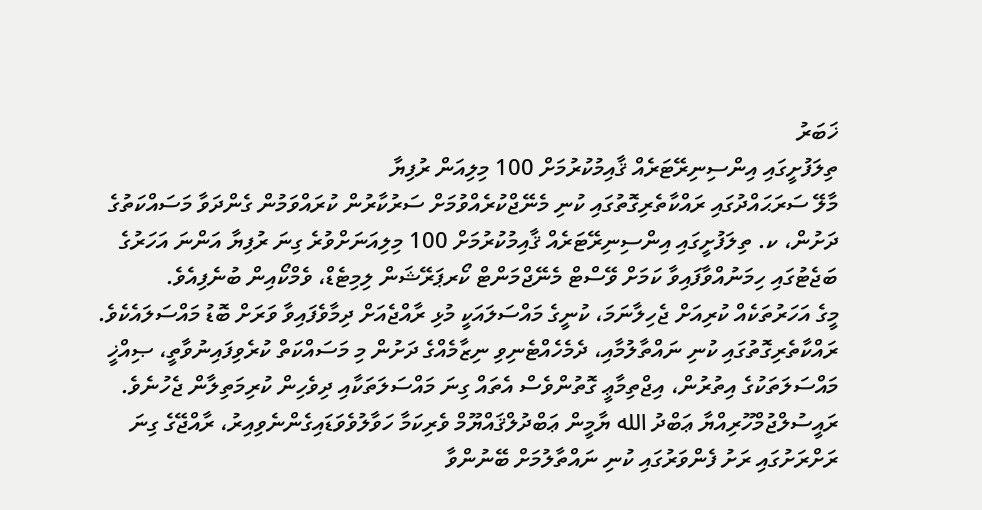ޚަބަރު
ތިލަފުށީގައި އިންސިނިރޭޓަރެއް ޤާއިމުކުރުމަށް 100 މިލިއަން ރުފިޔާ
މާލޭ ސަރަޙައްދުގައި ރައްކާތެރިގޮތުގައި ކުނި މެނޭޖްކުރެއްވުމަށް ސަރުކާރުން ކުރައްވަމުން ގެންދަވާ މަސައްކަތުގެ ދަށުން، ކ. ތިލަފުށީގައި އިންސިނިރޭޓަރެއް ޤާއިމުކުރުމަށް 100 މިލިއަނަށްވުރެ ގިނަ ރުފިޔާ އަންނަ އަހަރުގެ ބަޖެޓުގައި ހިމަނުއްވާފައިވާ ކަމަށް ވޭސްޓް މެނޭޖްމަންޓް ކޯރޕަރޭޝަން ލިމިޓެޑް، ވެމްކޯއިން ބުނެފިއެވެ.
މީގެ އަހަރުތަކެއް ކުރިއަށް ޖެހިލާނަމަ، ކުނީގެ މައްސަލައަކީ މުޅި ރާއްޖެއަށް ދިމާވެފައިވާ ވަރަށް ބޮޑު މައްސަލައެކެވެ. ރައްކާތެރިގޮތުގައި ކުނި ނައްތާލުމާއި، ދެމެހެއްޓެނިވި ނިޒާމެއްގެ ދަށުން މި މަސައްކަތް ކުރެވިފައިނުވާތީ، ޞިއްޚީ މައްސަލަތަކުގެ އިތުރުން، އިޖްތިމާޢީ ގޮތުންވެސް އެތައް ގިނަ މައްސަލަތަކާއި ދިވެހިން ކުރިމަތިލާން ޖެހުނެވެ. ރައީސުލްޖުމްހޫރިއްޔާ ޢަބްދު الله ޔާމީން ޢަބްދުލްޤައްޔޫމް ވެރިކަމާ ހަވާލުވެވަޑައިގެންނެވިއިރު، ރާއްޖޭގެ ގިނަ ރަށްރަށުގައި ރަށު ފެންވަރުގައި ކުނި ނައްތާލުމަށް ބޭނުންވާ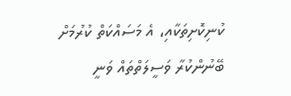ކުނިކޮށިތަކާއި، އެ މަސައްކަތް ކުރުމަށް ބޭނުންކުރާ ވަސީލަތްތައް ވަނީ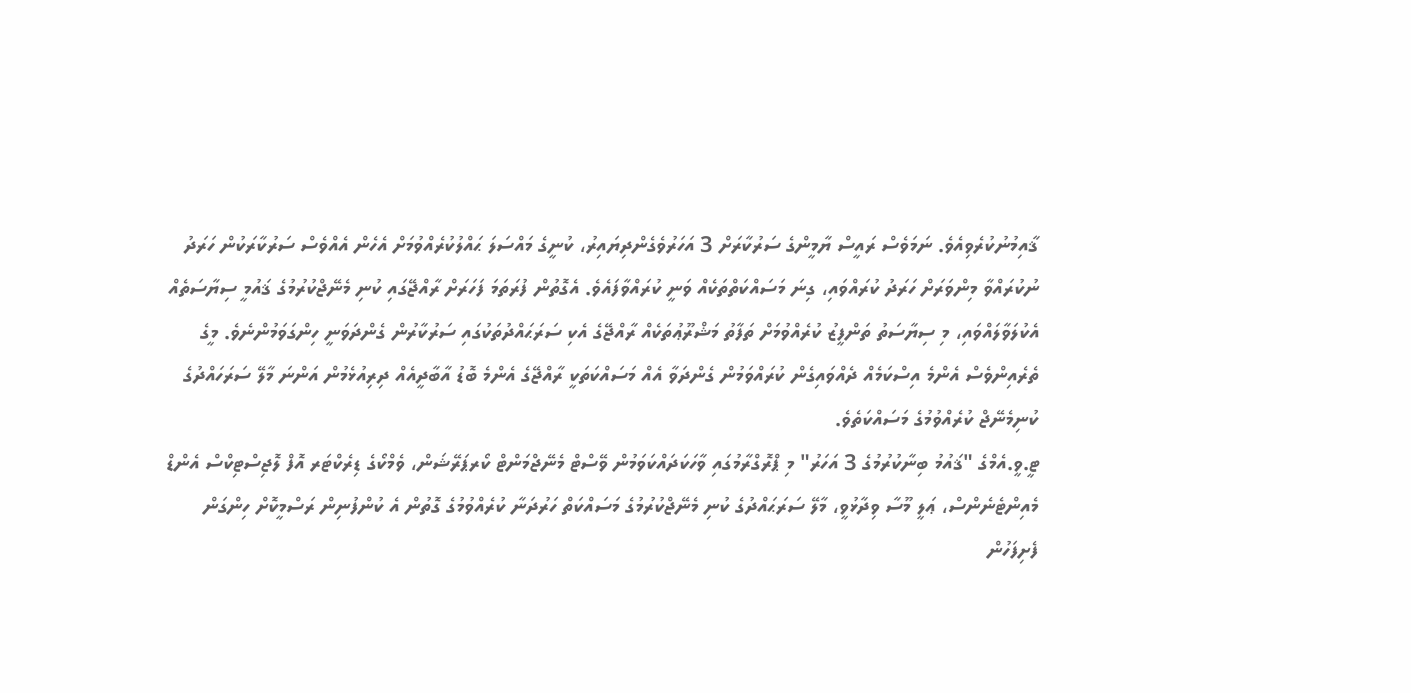ޤާއިމުނުކުރެވިއެވެ. ނަމަވެސް ރައީސް ޔާމީންގެ ސަރުކާރަށް 3 އަހަރުވެގެންދިޔައިރު، ކުނީގެ މައްސަލަ ޙައްލުކުރެއްވުމަށް އެހެން އެއްވެސް ސަރުކާރަކުން ހަރަދު ނުކުރައްވާ މިންވަރަށް ހަރަދު ކުރައްވައި، ގިނަ މަސައްކަތްތަކެއް ވަނީ ކުރައްވާފައެވެ. އެގޮތުން ފުރަތަމަ ފަހަރަށް ރާއްޖޭގައި ކުނި މެނޭޖްކުރުމުގެ ޤައުމީ ސިޔާސަތެއް އެކުލަވާލައްވައި، މި ސިޔާސަތު ތަންފީޒު ކުރެއްވުމަށް ތަފާތު މަޝްރޫޢުތަކެއް ރާއްޖޭގެ އެކި ސަރަޙައްދުތަކުގައި ސަރުކާރުން ގެންދަވަނީ ހިންގަވަމުންނެވެ. މީގެ ތެރެއިންވެސް އެންމެ އިސްކަމެއް ދެއްވައިގެން ކުރައްވަމުން ގެންދަވާ އެއް މަސައްކަތަކީ ރާއްޖޭގެ އެންމެ ބޮޑު އާބާދީއެއް ދިރިއުޅެމުން އަންނަ މާލޭ ސަރަހައްދުގެ ކުނިމެނޭޖް ކުރެއްވުމުގެ މަސައްކަތެވެ.
ޓީ.ވީ.އެމްގެ "ޤައުމު ބިނާކުރުމުގެ 3 އަހަރު" މި ޕްރޮގްރާމުގައި ވާހަކަދައްކަވަމުން ވޭސްޓް މެނޭޖްމަންޓް ކޯރޕަރޭޝަން، ވެމްކޯގެ ޑިރެކްޓަރ އޮފް ލޮޖިސްޓިކްސް އެންޑް މެއިންޓެނެންސް، ޢަލީ މޫސާ ވިދާޅުވީ، މާލޭ ސަރަޙައްދުގެ ކުނި މެނޭޖްކުރުމުގެ މަސައްކަތް ހަރުދަނާ ކުރެއްވުމުގެ ގޮތުން އެ ކުންފުނިން ރަސްމީކޮށް ހިންގަން ފެށިފަހުން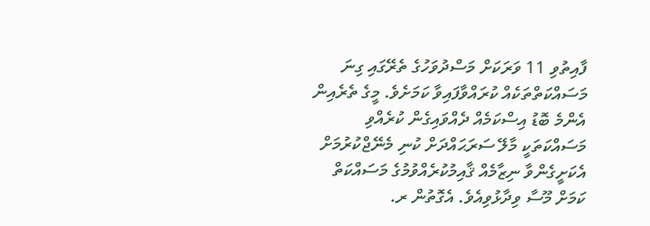ފާއިތުވި 11 ވަރަކަށް މަސްދުވަހުގެ ތެރޭގައި ގިނަ މަސައްކަތްތަކެއް ކުރައްވާފައިވާ ކަމަށެވެ. މީގެ ތެރެއިން އެންމެ ބޮޑު އިސްކަމެއް ދެއްވައިގެން ކުރެއްވި މަސައްކަތަކީ މާލޭ ސަރަޙައްދަށް ކުނި މެނޭޖްކުރުމަށް އެކަށީގެންވާ ނިޒާމެއް ޤާއިމުކުރެއްވުމުގެ މަސައްކަތް ކަމަށް މޫސާ ވިދާޅުވިއެވެ. އެގޮތުން ރ.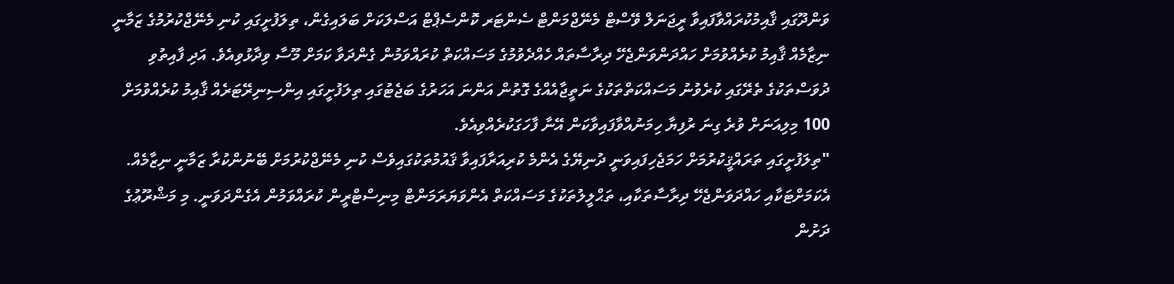ވަންދޫގައި ޤާއިމުކުރައްވާފައިވާ ރީޖަނަލް ވޭސްޓް މެނޭޖްމަންޓް ސެންޓަރ ކޮންސެޕްޓް އަސްލަކަށް ބަލައިގެން، ތިލަފުށީގައި ކުނި މެނޭޖްކުރުމުގެ ޒަމާނީ ނިޒާމެއް ޤާއިމު ކުރެއްވުމަށް ހައްދަންވަންޖެހޭ ދިރާސާތައް ހެއްދެވުމުގެ މަސައްކަތް ކުރައްވަމުން ގެންދަވާ ކަމަށް މޫސާ ވިދާޅުވިއެވެ. އަދި ފާއިތުވި ދުވަސްތަކުގެ ތެރޭގައި ކުރެވުނު މަސައްކަތްތަކުގެ ނަތީޖާއެއްގެ ގޮތުން އަންނަ އަހަރުގެ ބަޖެޓުގައި ތިލަފުށީގައި އިންސިނިރޭޓަރެއް ޤާއިމު ކުރެއްވުމަށް 100 މިލިއަނަށް ވުރެ ގިނަ ރުފިޔާ ހިމަނުއްވާފައިވާކަން އޭނާ ފާހަގަކުރެއްވިއެވެ.
"ތިލަފުށީގައި ތަރައްޤީކުރުމަށް ހަމަޖެހިފައިވަނީ ދުނިޔޭގެ އެންމެ ކުރިއަރާފައިވާ ޤައުމުތަކުގައިވެސް ކުނި މެނޭޖްކުރުމަށް ބޭނުންކުރާ ޒަމާނީ ނިޒާމެއް. އެކަމަށްޓަކާއި ހައްދަވަންޖެހޭ ދިރާސާތަކާއި، ތަޙްލީލުތަކުގެ މަސައްކަތް އެންވަޔަރަމަންޓް މިނިސްޓްރީން ކުރައްވަމުން އެގެންދަވަނީ. މި މަޝްރޫޢުގެ ދަށުން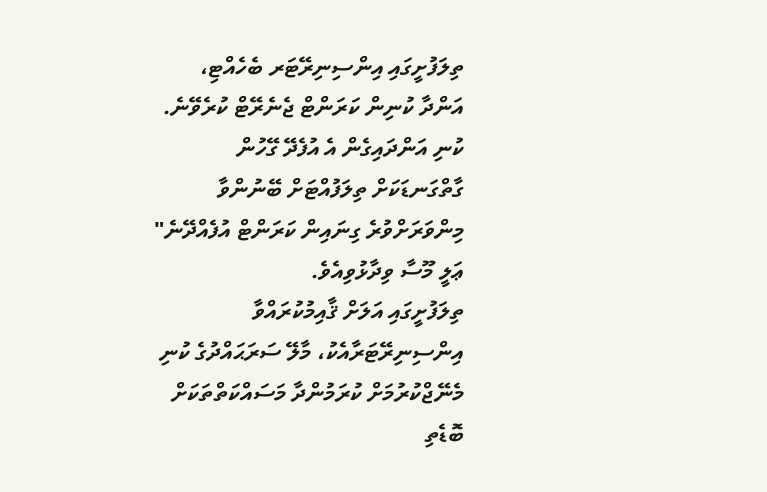ތިލަފުށީގައި އިންސިނިރޭޓަރ ބެހެއްޓި، އަންދާ ކުނިން ކަރަންޓް ޖެނެރޭޓް ކުރެވޭނެ. ކުނި އަންދައިގެން އެ އުފެދޭ ގޭހުން ގާތްގަނޑަކަށް ތިލަފުއްޓަށް ބޭނުންވާ މިންވަރަށްވުރެ ގިނައިން ކަރަންޓް އުފެއްދޭނެ" ޢަލީ މޫސާ ވިދާޅުވިއެވެ.
ތިލަފުށީގައި އަލަށް ޤާއިމުކުރައްވާ އިންސިނިރޭޓަރާއެކު، މާލޭ ސަރަޙައްދުގެ ކުނި މެނޭޖްކުރުމަށް ކުރަމުންދާ މަސައްކަތްތަކަށް ބޮޑެތި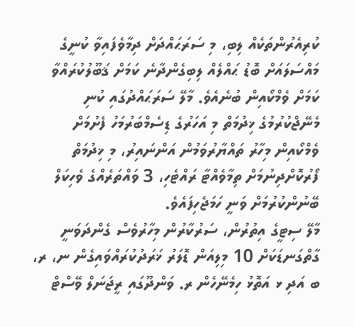ކުރިއެރުންތަކެއް ލިބި، މި ސަރަޙައްދަށް ދިމާވެފައިވާ ކުނީގެ މައްސަލައަށް ބޮޑު ޙައްލެއް ލިބިގެންދާނެ ކަމަށް ޤަބޫލުކުރައްވާ ކަމަށް ވެމްކޯއިން ބުނެއެވެ. މާލޭ ސަރަޙައްދުގައި ކުނި މެނޭޖްކުރުމުގެ ޚިދުމަތް މި އަހަރުގެ ޑިސެމްބަރުމަހު ފެށުމަށް ވެމްކޯއިން މިހާރު ތައްޔާރުވަމުން އަންނައިރު، މި ޚިދުމަތް ފޯރުކޮށްދިނުމަށް ތިމާވެއްޓާ ރައްޓެހި، 3 ވައްތަރެއްގެ ވެހިކަލް ބޭނުންކުރުމަށް ވަނީ ހަމަޖެހިފައެވެ.
މާލޭ ސިޓީގެ އިތުރުން، ސަރުކާރުން މިހާރުވެސް ގެންދަވަނީ ގާތްގަނޑަކަށް 10 މިލިއަން ޑޮލަރު ޚަރަދުކުރައްވައިގެން ނ، ރ، ބ އަދި ޅ އަތޮޅު ހިމެނޭހެން ރ. ވަންދޫގައި ރީޖަނަލް ވޭސްޓް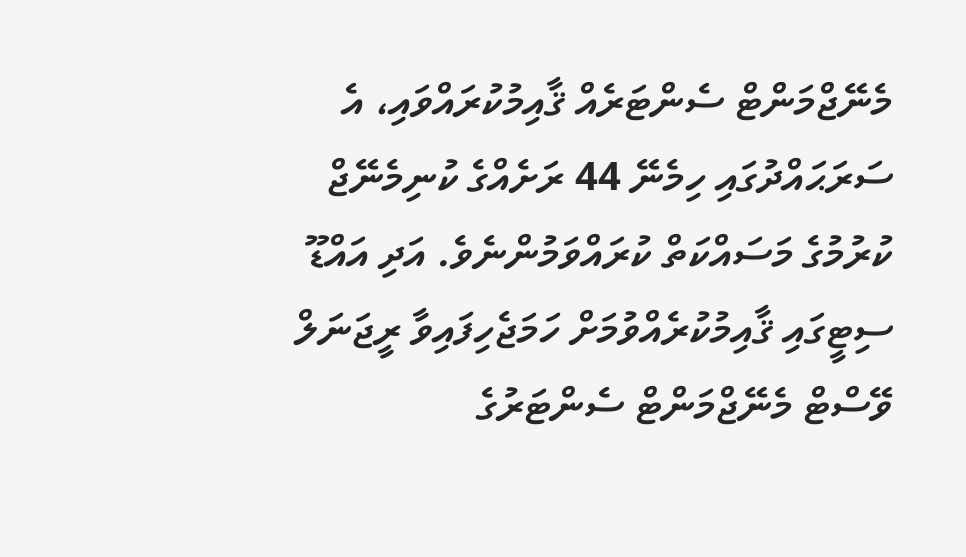މެނޭޖްމަންޓް ސެންޓަރެއް ޤާއިމުކުރައްވައި، އެ ސަރަޙައްދުގައި ހިމެނޭ 44 ރަށެއްގެ ކުނިމެނޭޖް ކުރުމުގެ މަސައްކަތް ކުރައްވަމުންނެވެ. އަދި އައްޑޫ ސިޓީގައި ޤާއިމުކުރެއްވުމަށް ހަމަޖެހިފައިވާ ރީޖަނަލް ވޭސްޓް މެނޭޖްމަންޓް ސެންޓަރުގެ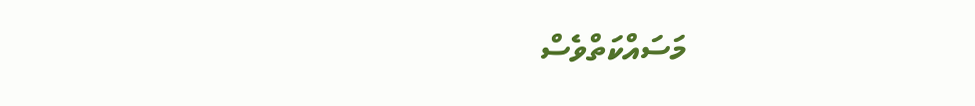މަސައްކަތްވެސް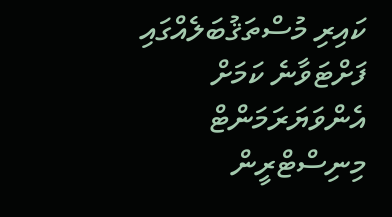ކައިރި މުސްތަޤުބަލެއްގައި ފަށްޓަވާނެ ކަމަށް އެންވަޔަރަމަންޓް މިނިސްޓްރީން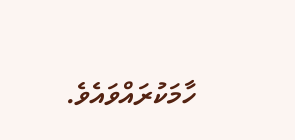ހާމަކުރައްވައެވެ.